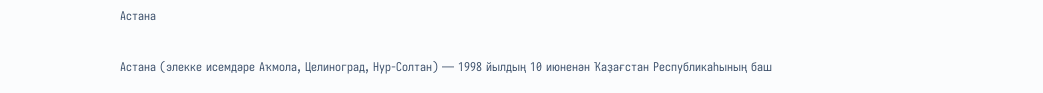Астана

Астана (элекке исемдәре Аҡмола, Целиноград, Нур-Солтан) — 1998 йылдың 10 июненән Ҡаҙағстан Республикаһының баш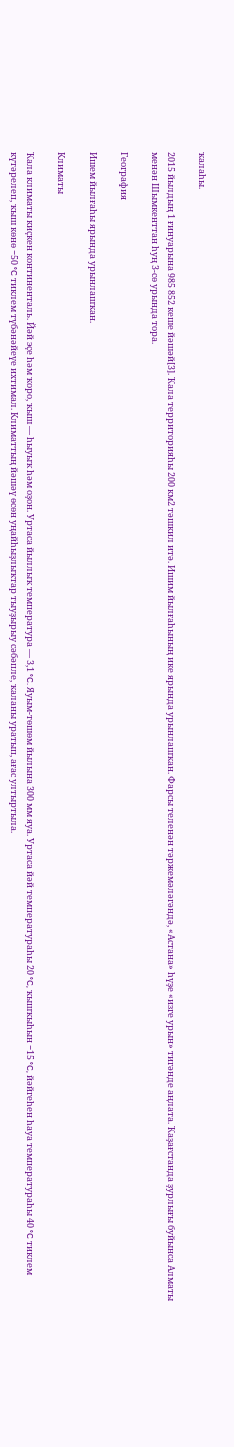ҡалаһы.

2015 йылдың 1 ғинуарына 985 852 кеше йәшәй[3]. Ҡала территорияһы 200 км2 тәшкил итә. Ишим йылғаһының ике ярында урынлашҡан. Фарсы теленән тәржемәләгәндә, «Астана» һүҙе «изге урын» тигәнде аңлата. Ҡаҙағстанда ҙурлығы буйынса Алматы менән Шымкенттан һуң 3-сө урында тора.

География

Ишем йылғаһы ярында урынлашҡан.

Климаты

Ҡала климаты киҫкен континенталь. Йәй эҫе һәм ҡоро, ҡыш — һыуыҡ һәм оҙон. Уртаса йыллыҡ температура — 3,1 °C. Яуым-төшөм йылына 300 мм яуа. Уртаса йәй температураһы 20 °C, ҡышҡыһын −15 °C, йәйгеһен һауа температураһы 40 °C тиклем күтәрелеп, ҡыш көнө −50 °C тиклем түбәнәйеүе ихтимал. Климаттың йәшәү өсөн уңайһыҙлыҡтар тыуҙырыу сәбәпле, ҡаланы уратып, ағас ултыртыла.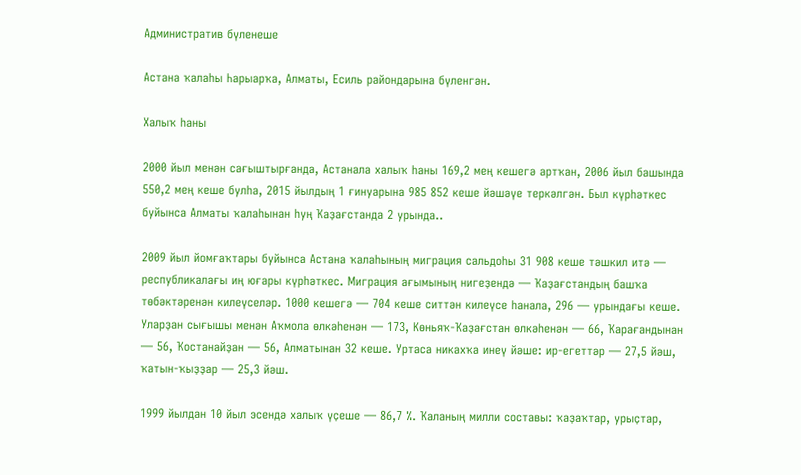Административ бүленеше

Астана ҡалаһы Һарыарҡа, Алматы, Есиль райондарына бүленгән.

Халыҡ һаны

2000 йыл менән сағыштырғанда, Астанала халыҡ һаны 169,2 мең кешегә артҡан, 2006 йыл башында 550,2 мең кеше булһа, 2015 йылдың 1 ғинуарына 985 852 кеше йәшәүе теркәлгән. Был күрһәткес буйынса Алматы ҡалаһынан һуң Ҡаҙағстанда 2 урында..

2009 йыл йомғаҡтары буйынса Астана ҡалаһының миграция сальдоһы 31 908 кеше тәшкил итә — республикалағы иң юғары күрһәткес. Миграция ағымының нигеҙендә — Ҡаҙағстандың башҡа төбәктәренән килеүселәр. 1000 кешегә — 704 кеше ситтән килеүсе һанала, 296 — урындағы кеше. Уларҙан сығышы менән Аҡмола өлкәһенән — 173, Көньяҡ-Ҡаҙағстан өлкәһенән — 66, Ҡарағандынан — 56, Ҡостанайҙан — 56, Алматынан 32 кеше. Уртаса никахҡа инеү йәше: ир-егеттәр — 27,5 йәш, ҡатын-ҡыҙҙар — 25,3 йәш.

1999 йылдан 10 йыл эсендә халыҡ үҫеше — 86,7 %. Ҡаланың милли составы: ҡаҙаҡтар, урыҫтар,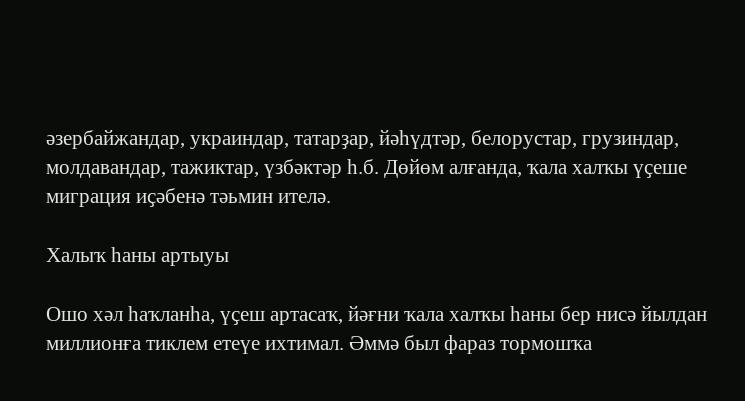әзербайжандар, украиндар, татарҙар, йәһүдтәр, белорустар, грузиндар, молдавандар, тажиктар, үзбәктәр һ.б. Дөйөм алғанда, ҡала халҡы үҫеше миграция иҫәбенә тәьмин ителә.

Халыҡ һаны артыуы

Ошо хәл һаҡланһа, үҫеш артасаҡ, йәғни ҡала халҡы һаны бер нисә йылдан миллионға тиклем етеүе ихтимал. Әммә был фараз тормошҡа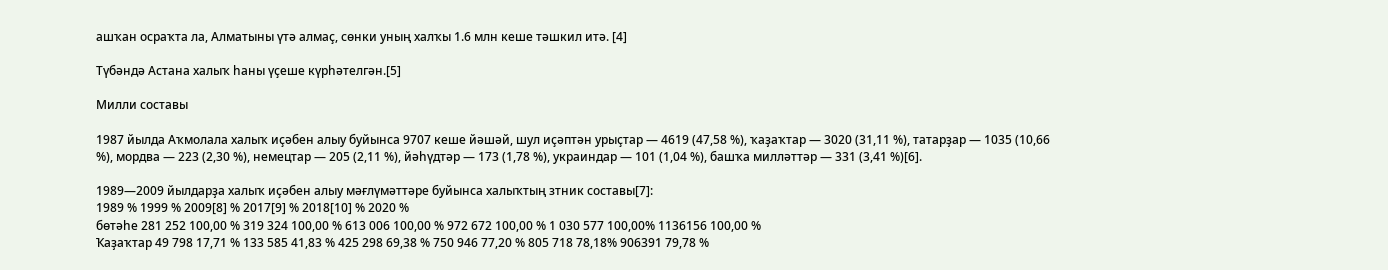ашҡан осраҡта ла, Алматыны үтә алмаҫ, сөнки уның халҡы 1.6 млн кеше тәшкил итә. [4]

Түбәндә Астана халыҡ һаны үҫеше күрһәтелгән.[5]

Милли составы

1987 йылда Аҡмолала халыҡ иҫәбен алыу буйынса 9707 кеше йәшәй, шул иҫәптән урыҫтар — 4619 (47,58 %), ҡаҙаҡтар — 3020 (31,11 %), татарҙар — 1035 (10,66 %), мордва — 223 (2,30 %), немецтар — 205 (2,11 %), йәһүдтәр — 173 (1,78 %), украиндар — 101 (1,04 %), башҡа милләттәр — 331 (3,41 %)[6].

1989—2009 йылдарҙа халыҡ иҫәбен алыу мәғлүмәттәре буйынса халыҡтың зтник составы[7]:
1989 % 1999 % 2009[8] % 2017[9] % 2018[10] % 2020 %
бөтәһе 281 252 100,00 % 319 324 100,00 % 613 006 100,00 % 972 672 100,00 % 1 030 577 100,00% 1136156 100,00 %
Ҡаҙаҡтар 49 798 17,71 % 133 585 41,83 % 425 298 69,38 % 750 946 77,20 % 805 718 78,18% 906391 79,78 %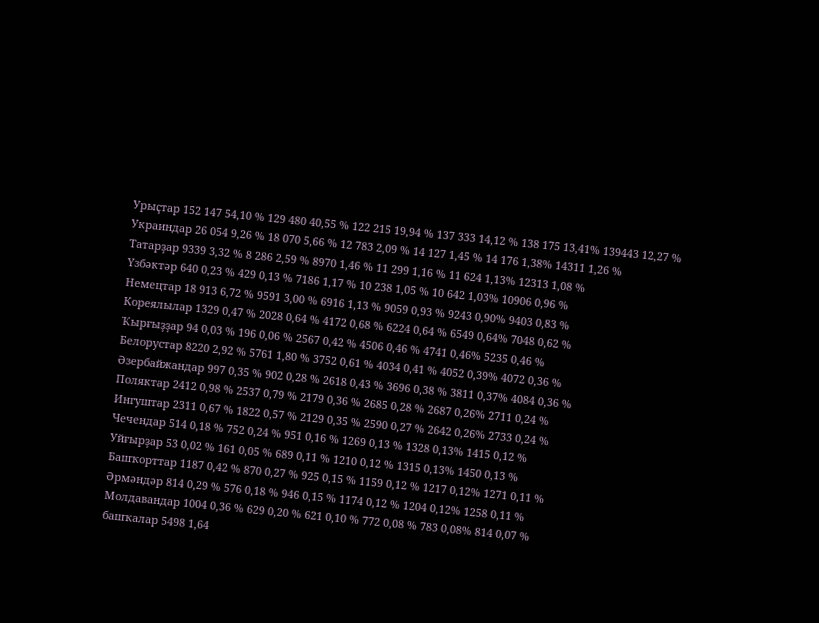Урыҫтар 152 147 54,10 % 129 480 40,55 % 122 215 19,94 % 137 333 14,12 % 138 175 13,41% 139443 12,27 %
Украиндар 26 054 9,26 % 18 070 5,66 % 12 783 2,09 % 14 127 1,45 % 14 176 1,38% 14311 1,26 %
Татарҙар 9339 3,32 % 8 286 2,59 % 8970 1,46 % 11 299 1,16 % 11 624 1,13% 12313 1,08 %
Үзбәктәр 640 0,23 % 429 0,13 % 7186 1,17 % 10 238 1,05 % 10 642 1,03% 10906 0,96 %
Немецтар 18 913 6,72 % 9591 3,00 % 6916 1,13 % 9059 0,93 % 9243 0,90% 9403 0,83 %
Кореялылар 1329 0,47 % 2028 0,64 % 4172 0,68 % 6224 0,64 % 6549 0,64% 7048 0,62 %
Ҡырғыҙҙар 94 0,03 % 196 0,06 % 2567 0,42 % 4506 0,46 % 4741 0,46% 5235 0,46 %
Белорустар 8220 2,92 % 5761 1,80 % 3752 0,61 % 4034 0,41 % 4052 0,39% 4072 0,36 %
Әзербайжандар 997 0,35 % 902 0,28 % 2618 0,43 % 3696 0,38 % 3811 0,37% 4084 0,36 %
Поляктар 2412 0,98 % 2537 0,79 % 2179 0,36 % 2685 0,28 % 2687 0,26% 2711 0,24 %
Ингуштар 2311 0,67 % 1822 0,57 % 2129 0,35 % 2590 0,27 % 2642 0,26% 2733 0,24 %
Чечендар 514 0,18 % 752 0,24 % 951 0,16 % 1269 0,13 % 1328 0,13% 1415 0,12 %
Уйғырҙар 53 0,02 % 161 0,05 % 689 0,11 % 1210 0,12 % 1315 0,13% 1450 0,13 %
Башҡорттар 1187 0,42 % 870 0,27 % 925 0,15 % 1159 0,12 % 1217 0,12% 1271 0,11 %
Әрмәндәр 814 0,29 % 576 0,18 % 946 0,15 % 1174 0,12 % 1204 0,12% 1258 0,11 %
Молдавандар 1004 0,36 % 629 0,20 % 621 0,10 % 772 0,08 % 783 0,08% 814 0,07 %
башҡалар 5498 1,64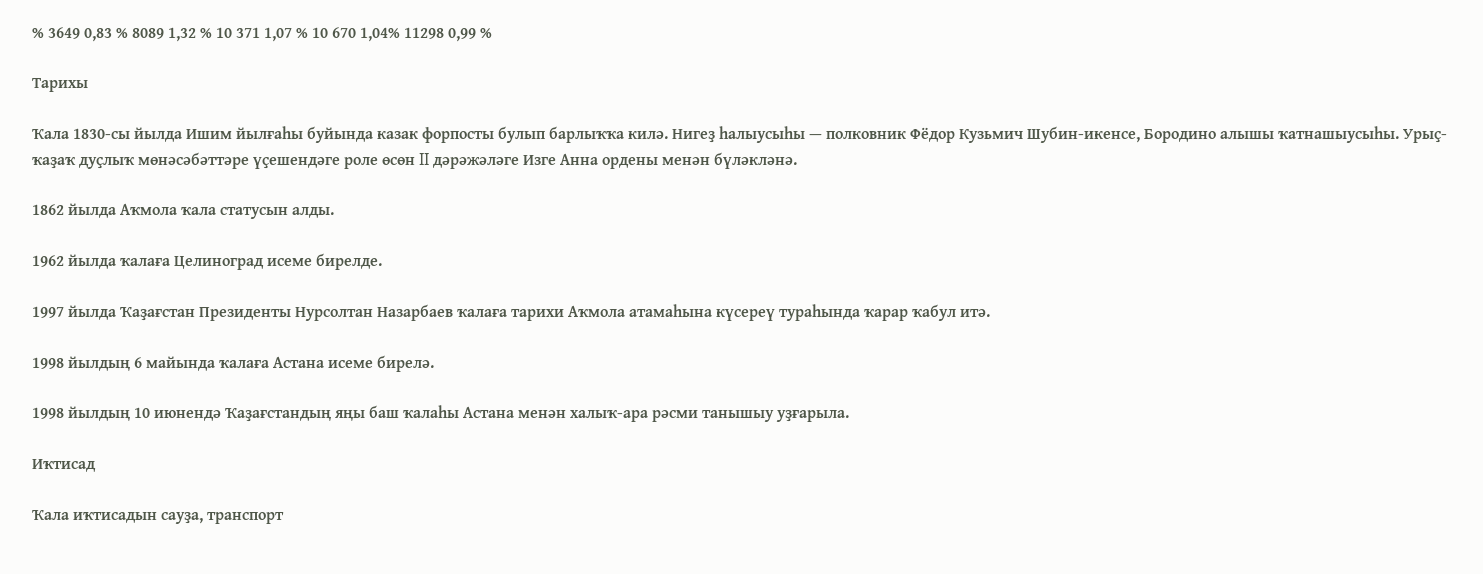% 3649 0,83 % 8089 1,32 % 10 371 1,07 % 10 670 1,04% 11298 0,99 %

Тарихы

Ҡала 1830-сы йылда Ишим йылғаһы буйында казак форпосты булып барлыҡҡа килә. Нигеҙ һалыусыһы — полковник Фёдор Кузьмич Шубин-икенсе, Бородино алышы ҡатнашыусыһы. Урыҫ-ҡаҙаҡ дуҫлыҡ мөнәсәбәттәре үҫешендәге роле өсөн II дәрәжәләге Изге Анна ордены менән бүләкләнә.

1862 йылда Аҡмола ҡала статусын алды.

1962 йылда ҡалаға Целиноград исеме бирелде.

1997 йылда Ҡаҙағстан Президенты Нурсолтан Назарбаев ҡалаға тарихи Аҡмола атамаһына күсереү тураһында ҡарар ҡабул итә.

1998 йылдың 6 майында ҡалаға Астана исеме бирелә.

1998 йылдың 10 июнендә Ҡаҙағстандың яңы баш ҡалаһы Астана менән халыҡ-ара рәсми танышыу уҙғарыла.

Иҡтисад

Ҡала иҡтисадын сауҙа, транспорт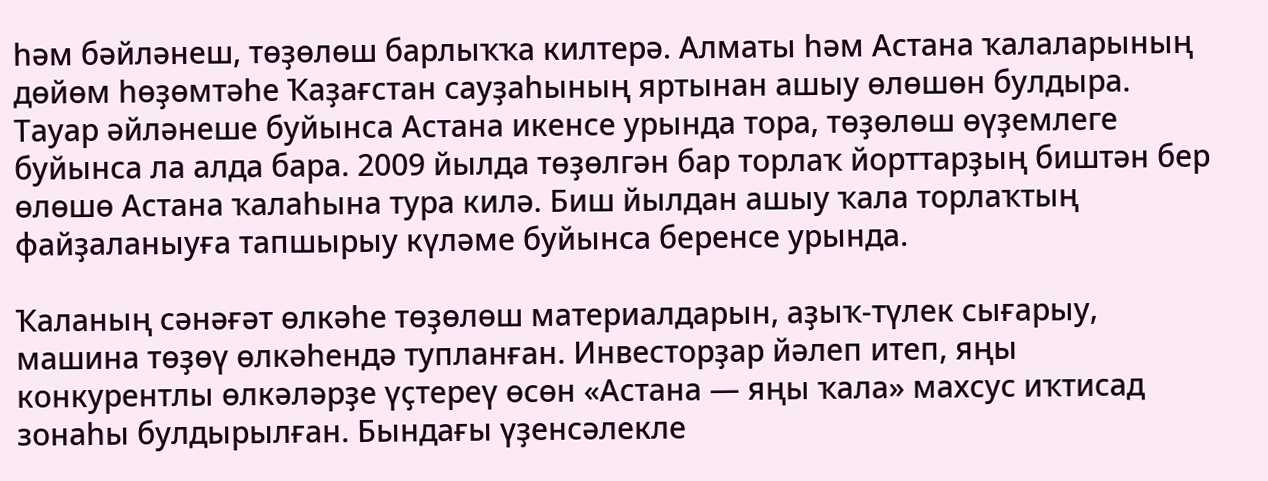һәм бәйләнеш, төҙөлөш барлыҡҡа килтерә. Алматы һәм Астана ҡалаларының дөйөм һөҙөмтәһе Ҡаҙағстан сауҙаһының яртынан ашыу өлөшөн булдыра. Тауар әйләнеше буйынса Астана икенсе урында тора, төҙөлөш өүҙемлеге буйынса ла алда бара. 2009 йылда төҙөлгән бар торлаҡ йорттарҙың биштән бер өлөшө Астана ҡалаһына тура килә. Биш йылдан ашыу ҡала торлаҡтың файҙаланыуға тапшырыу күләме буйынса беренсе урында.

Ҡаланың сәнәғәт өлкәһе төҙөлөш материалдарын, аҙыҡ-түлек сығарыу, машина төҙөү өлкәһендә тупланған. Инвесторҙар йәлеп итеп, яңы конкурентлы өлкәләрҙе үҫтереү өсөн «Астана — яңы ҡала» махсус иҡтисад зонаһы булдырылған. Бындағы үҙенсәлекле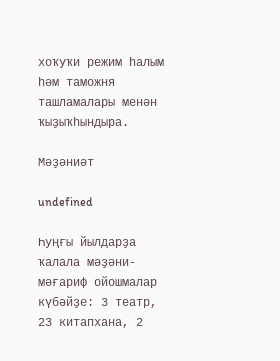хоҡуҡи режим һалым һәм таможня ташламалары менән ҡыҙыҡһындыра.

Мәҙәниәт

undefined

Һуңғы йылдарҙа ҡалала мәҙәни-мәғариф ойошмалар күбәйҙе: 3 театр, 23 китапхана, 2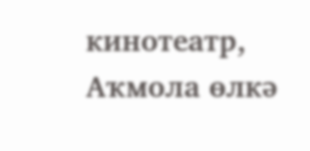кинотеатр, Аҡмола өлкә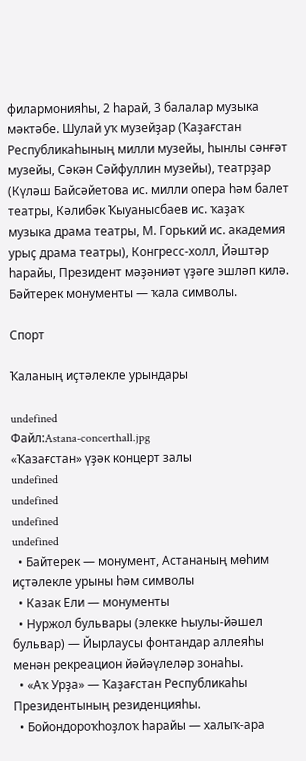филармонияһы, 2 һарай, 3 балалар музыка мәктәбе. Шулай уҡ музейҙар (Ҡаҙағстан Республикаһының милли музейы, һынлы сәнғәт музейы, Сәкән Сәйфуллин музейы), театрҙар (Күләш Байсәйетова ис. милли опера һәм балет театры, Кәлибәк Ҡыуанысбаев ис. ҡаҙаҡ музыка драма театры, М. Горький ис. академия урыҫ драма театры), Конгресс-холл, Йәштәр һарайы, Президент мәҙәниәт үҙәге эшләп килә. Бәйтерек монументы — ҡала символы.

Спорт

Ҡаланың иҫтәлекле урындары

undefined
Файл:Astana-concerthall.jpg
«Ҡазағстан» үҙәк концерт залы
undefined
undefined
undefined
undefined
  • Байтерек — монумент, Астананың мөһим иҫтәлекле урыны һәм символы
  • Казак Ели — монументы
  • Нуржол бульвары (элекке Һыулы-йәшел бульвар) — Йырлаусы фонтандар аллеяһы менән рекреацион йәйәүлеләр зонаһы.
  • «Аҡ Урҙа» — Ҡаҙағстан Республикаһы Президентының резиденцияһы.
  • Бойондороҡһоҙлоҡ һарайы — халыҡ-ара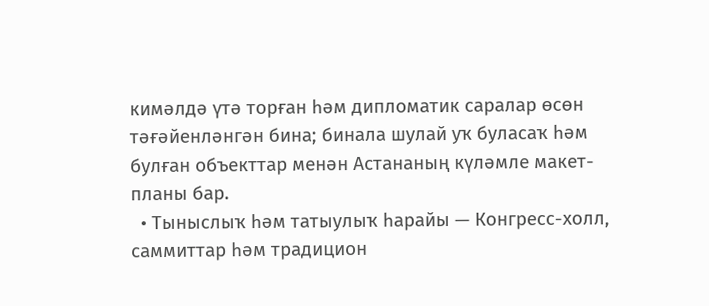кимәлдә үтә торған һәм дипломатик саралар өсөн тәғәйенләнгән бина; бинала шулай уҡ буласаҡ һәм булған объекттар менән Астананың күләмле макет-планы бар.
  • Тыныслыҡ һәм татыулыҡ һарайы — Конгресс-холл, саммиттар һәм традицион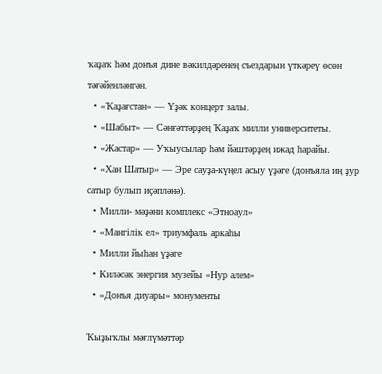ҡаҙаҡ һәм донъя дине вәкилдәренең съездарын үткәреү өсөн тәғәйенләнгән.
  • «Ҡаҙағстан» — Үҙәк концерт залы.
  • «Шабыт» — Сәнғәттәрҙең Ҡаҙаҡ милли университеты.
  • «Жастар» — Уҡыусылар һәм йәштәрҙең ижад һарайы.
  • «Хан Шатыр» — Эре сауҙа-күңел асыу үҙәге (донъяла иң ҙур сатыр булып иҫәпләнә).
  • Милли- мәҙәни комплекс «Этноаул»
  • «Мангiлiк ел» триумфаль аркаһы
  • Милли йыһан үҙәге
  • Киләсәк энергия музейы «Нур алем»
  • «Донъя диуары» монументы

Ҡыҙыҡлы мәғлүмәттәр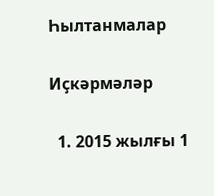Һылтанмалар

Иҫкәрмәләр

  1. 2015 жылғы 1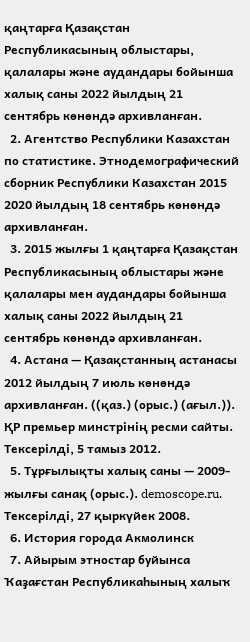қаңтарға Қазақстан Республикасының облыстары, қалалары және аудандары бойынша халық саны 2022 йылдың 21 сентябрь көнөндә архивланған.
  2. Агентство Республики Казахстан по статистике. Этнодемографический сборник Республики Казахстан 2015 2020 йылдың 18 сентябрь көнөндә архивланған.
  3. 2015 жылғы 1 қаңтарға Қазақстан Республикасының облыстары және қалалары мен аудандары бойынша халық саны 2022 йылдың 21 сентябрь көнөндә архивланған.
  4. Астана — Қазақстанның астанасы 2012 йылдың 7 июль көнөндә архивланған. ((қаз.) (орыс.) (ағыл.)). ҚР премьер минстрінің ресми сайты. Тексерілді, 5 тамыз 2012.
  5. Тұрғылықты халық саны — 2009-жылғы санақ (орыс.). demoscope.ru. Тексерілді, 27 қыркүйек 2008.
  6. История города Акмолинск
  7. Айырым этностар буйынса Ҡаҙағстан Республикаһының халыҡ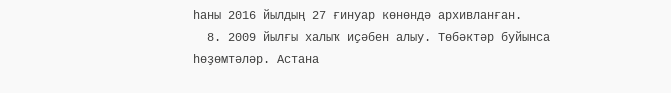һаны 2016 йылдың 27 ғинуар көнөндә архивланған.
  8. 2009 йылғы халыҡ иҫәбен алыу. Төбәктәр буйынса һөҙөмтәләр. Астана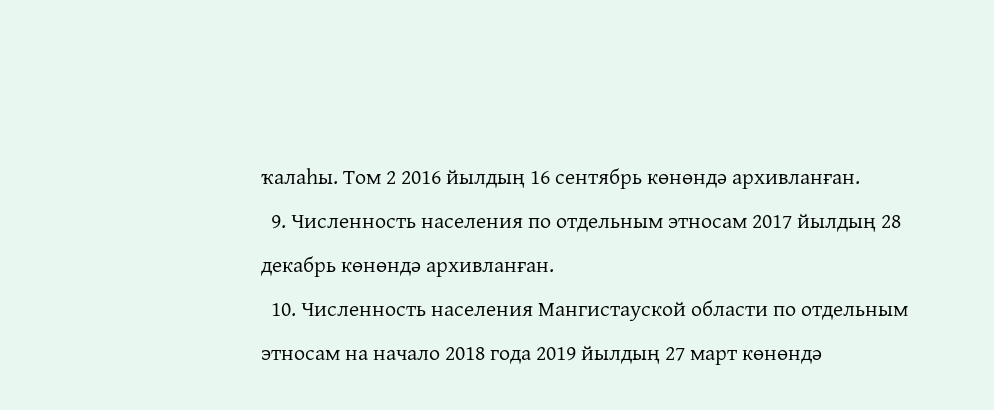ҡалаһы. Том 2 2016 йылдың 16 сентябрь көнөндә архивланған.
  9. Численность населения по отдельным этносам 2017 йылдың 28 декабрь көнөндә архивланған.
  10. Численность населения Мангистауской области по отдельным этносам на начало 2018 года 2019 йылдың 27 март көнөндә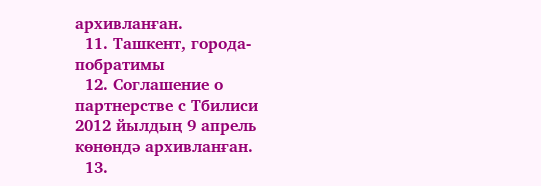архивланған.
  11. Ташкент, города-побратимы
  12. Соглашение о партнерстве с Тбилиси 2012 йылдың 9 апрель көнөндә архивланған.
  13.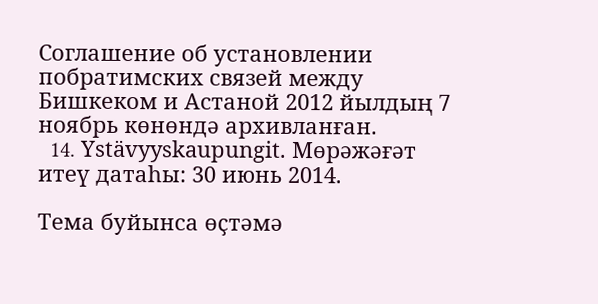Соглашение об установлении побратимских связей между Бишкеком и Астаной 2012 йылдың 7 ноябрь көнөндә архивланған.
  14. Ystävyyskaupungit. Мөрәжәғәт итеү датаһы: 30 июнь 2014.

Тема буйынса өҫтәмә